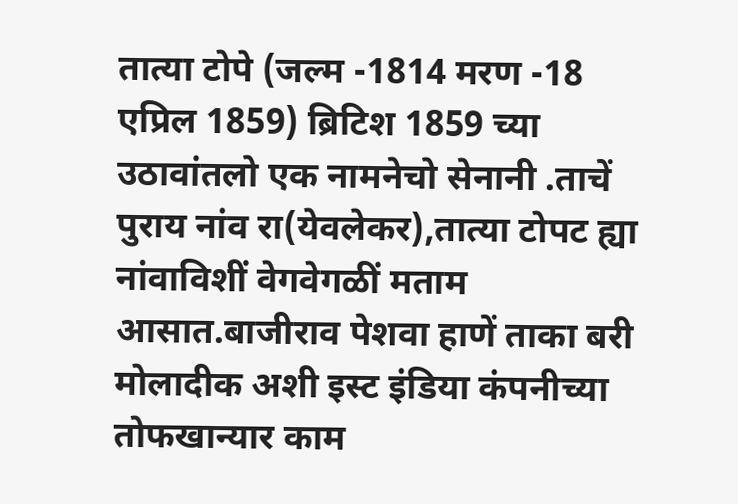तात्या टोपे (जल्म -1814 मरण -18 एप्रिल 1859) ब्रिटिश 1859 च्या उठावांतलो एक नामनेचो सेनानी .ताचें पुराय नांव रा(येवलेकर),तात्या टोपट ह्या नांवाविशीं वेगवेगळीं मताम आसात.बाजीराव पेशवा हाणें ताका बरी मोलादीक अशी इस्ट इंडिया कंपनीच्या तोफखान्यार काम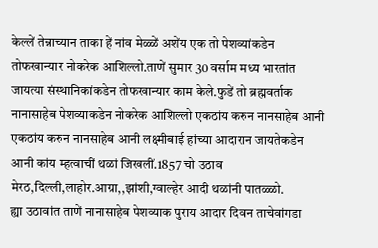केल्लें तेन्नाच्यान ताका हें नांव मेळ्ळें अशेंय एक तो पेशव्यांकडेन तोफखान्यार नोकरेक आशिल्लो.ताणें सुमार 30 वर्साम मध्य भारतांत जायत्या संस्थानिकांकडेन तोफखान्यार काम केले.फुडें तो ब्रह्मवर्ताक नानासाहेब पेशव्याकडेन नोकरेक आशिल्लो एकठांय करुन नानसाहेब आनी एकठांय करुन नानसाहेब आनी लक्ष्मीबाई हांच्या आदारान जायतेकडेन आनी कांय म्हत्वाचीं थळां जिखलीं.1857 चो उठाव मेरठ,दिल्ली,लाहोर.आग्रा,,झांशी,ग्वाल्हेर आदी थळांनी पातळ्ळो.
ह्या उठावांत ताणें नानासाहेब पेशव्याक पुराय आदार दिवन ताचेवांगडा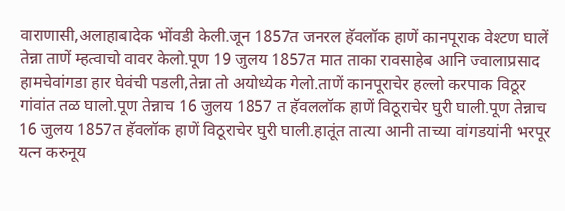वाराणासी,अलाहाबादेक भोंवडी केली.जून 1857त जनरल हॅवलॉक हाणें कानपूराक वेश्टण घालें तेन्ना ताणें म्हत्वाचो वावर केलो.पूण 19 जुलय 1857त मात ताका रावसाहेब आनि ज्वालाप्रसाद हामचेवांगडा हार घेवंची पडली,तेन्ना तो अयोध्येक गेलो.ताणें कानपूराचेर हल्लो करपाक विठूर गांवांत तळ घालो.पूण तेन्नाच 16 जुलय 1857 त हॅवललॉक हाणें विठूराचेर घुरी घाली.पूण तेन्नाच 16 जुलय 1857त हॅवलॉक हाणें विठूराचेर घुरी घाली.हातूंत तात्या आनी ताच्या वांगडयांनी भरपूर यत्न करुनूय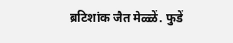ब्रटिशांक जैत मेळ्ळें. फुडें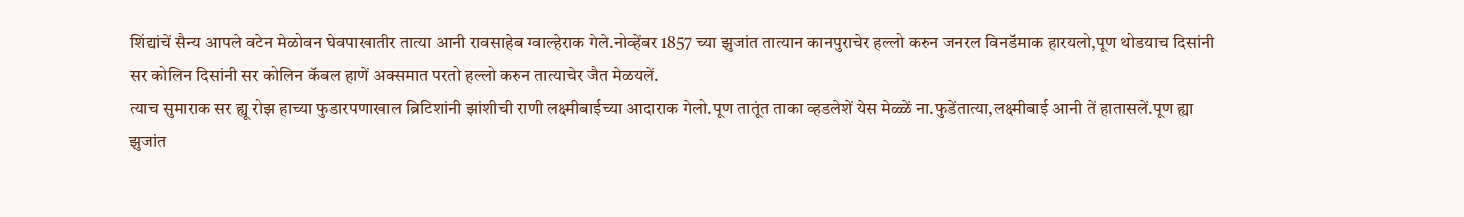शिंद्यांचें सैन्य आपले वटेन मेळोवन घेवपाखातीर तात्या आनी रावसाहेब ग्वाल्हेराक गेले.नोव्हेंबर 1857 च्या झुजांत तात्यान कानपुराचेर हल्लो करुन जनरल विनडॅमाक हारयलो,पूण थोडयाच दिसांनी सर कोलिन दिसांनी सर कोलिन कॅबल हाणें अक्समात परतो हल्लो करुन तात्याचेर जैत मेळयलें.
त्याच सुमाराक सर ह्यू रोझ हाच्या फुडारपणाखाल ब्रिटिशांनी झांशीची राणी लक्ष्मीबाईच्या आदाराक गेलो.पूण तातूंत ताका व्हडलेशें येस मेळ्ळें ना.फुडेंतात्या,लक्ष्मीबाई आनी तें हातासलें.पूण ह्या झुजांत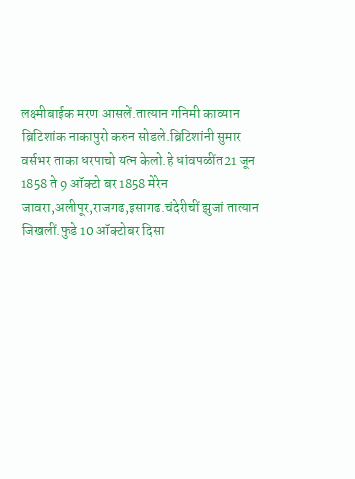लक्ष्मीबाईक मरण आसलें.तात्यान गनिमी काव्यान ब्रिटिशांक नाकापुरो करुन सोडले.ब्रिटिशांनी सुमार वर्सभर ताका धरपाचो यत्न केलो.हे धांवपळींत21 जून 1858 ते 9 ऑक्टो बर 1858 मेरेन जावरा,अलीपूर,राजगढ,इसागढ.चंदेरीचीं झुजां तात्यान जिखलीं.फुडे 10 ऑक्टोबर दिसा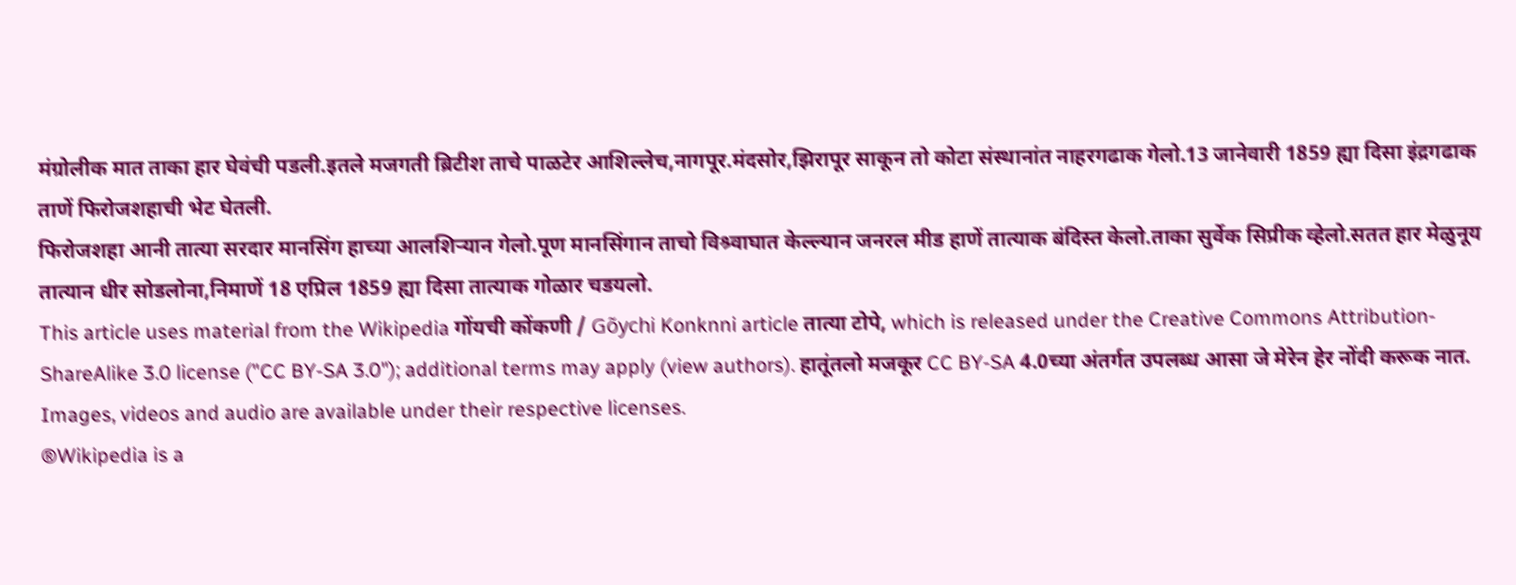मंग्रोलीक मात ताका हार घेवंची पडली.इतले मजगती ब्रिटीश ताचे पाळटेर आशिल्लेच,नागपूर.मंदसोर,झिरापूर साकून तो कोटा संस्थानांत नाहरगढाक गेलो.13 जानेवारी 1859 ह्या दिसा इंद्रगढाक ताणें फिरोजशहाची भेट घेतली.
फिरोजशहा आनी तात्या सरदार मानसिंग हाच्या आलशिऱ्यान गेलो.पूण मानसिंगान ताचो विश्र्वाघात केल्ल्यान जनरल मीड हाणें तात्याक बंदिस्त केलो.ताका सुर्वेक सिप्रीक व्हेलो.सतत हार मेळुनूय तात्यान धीर सोडलोना,निमाणें 18 एप्रिल 1859 ह्या दिसा तात्याक गोळार चडयलो.
This article uses material from the Wikipedia गोंयची कोंकणी / Gõychi Konknni article तात्या टोपे, which is released under the Creative Commons Attribution-ShareAlike 3.0 license ("CC BY-SA 3.0"); additional terms may apply (view authors). हातूंतलो मजकूर CC BY-SA 4.0च्या अंतर्गत उपलब्ध आसा जे मेरेन हेर नोंदी करूक नात. Images, videos and audio are available under their respective licenses.
®Wikipedia is a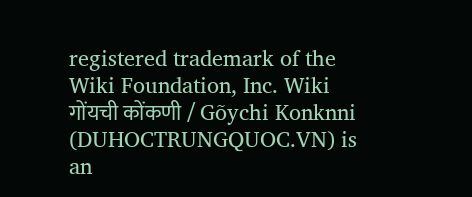registered trademark of the Wiki Foundation, Inc. Wiki गोंयची कोंकणी / Gõychi Konknni (DUHOCTRUNGQUOC.VN) is an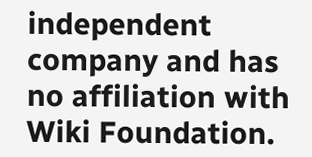independent company and has no affiliation with Wiki Foundation.